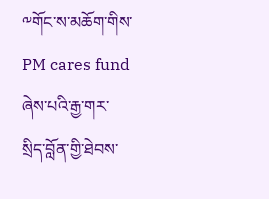༸གོང་ས་མཆོག་གིས་ PM cares fund ཞེས་པའི་རྒྱ་གར་སྲིད་བློན་གྱི་ཐེབས་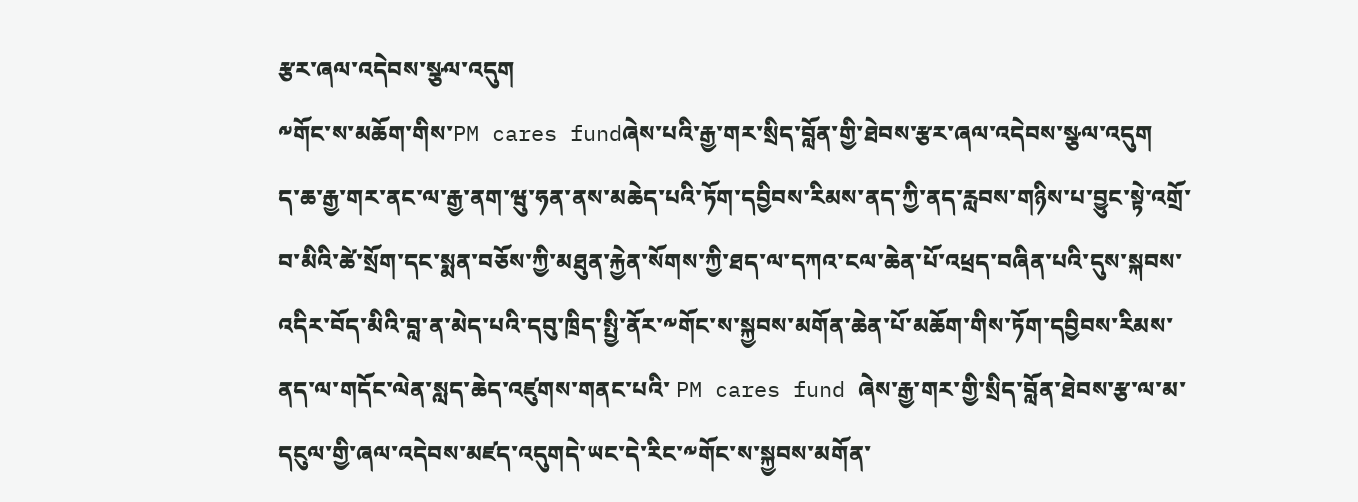རྩར་ཞལ་འདེབས་སྩལ་འདུག
༸གོང་ས་མཆོག་གིས་PM cares fundཞེས་པའི་རྒྱ་གར་སྲིད་བློན་གྱི་ཐེབས་རྩར་ཞལ་འདེབས་སྩལ་འདུག
ད་ཆ་རྒྱ་གར་ནང་ལ་རྒྱ་ནག་ཝུ་ཧན་ནས་མཆེད་པའི་ཏོག་དབྱིབས་རིམས་ནད་ཀྱི་ནད་རླབས་གཉིས་པ་བྱུང་སྟེ་འགྲོ་བ་མིའི་ཚེ་སྲོག་དང་སྨན་བཅོས་ཀྱི་མཐུན་རྐྱེན་སོགས་ཀྱི་ཐད་ལ་དཀའ་ངལ་ཆེན་པོ་འཕྲད་བཞིན་པའི་དུས་སྐབས་འདིར་བོད་མིའི་བླ་ན་མེད་པའི་དབུ་ཁྲིད་སྤྱི་ནོར་༸གོང་ས་སྐྱབས་མགོན་ཆེན་པོ་མཆོག་གིས་ཏོག་དབྱིབས་རིམས་ནད་ལ་གདོང་ལེན་སླད་ཆེད་འཛུགས་གནང་པའི་ PM cares fund ཞེས་རྒྱ་གར་གྱི་སྲིད་བློན་ཐེབས་རྩ་ལ་མ་དངུལ་གྱི་ཞལ་འདེབས་མཛད་འདུགདེ་ཡང་དེ་རིང་༸གོང་ས་སྐྱབས་མགོན་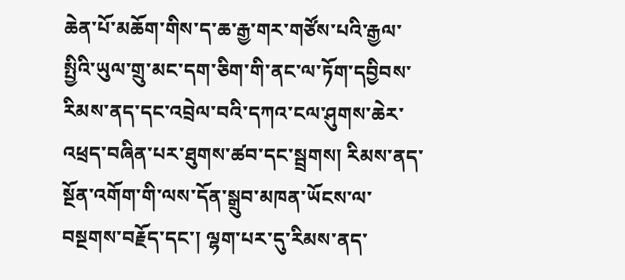ཆེན་པོ་མཆོག་གིས་ད་ཆ་རྒྱ་གར་གཙོས་པའི་རྒྱལ་སྤྱིའི་ཡུལ་གྲུ་མང་དག་ཅིག་གི་ནང་ལ་ཏོག་དབྱིབས་རིམས་ནད་དང་འབྲེལ་བའི་དཀའ་ངལ་ཤུགས་ཆེར་འཕྲད་བཞིན་པར་ཐུགས་ཚབ་དང་སྦྲགས། རིམས་ནད་སྔོན་འགོག་གི་ལས་དོན་སྒྲུབ་མཁན་ཡོངས་ལ་བསྔགས་བརྗོད་དང་། ལྷག་པར་དུ་རིམས་ནད་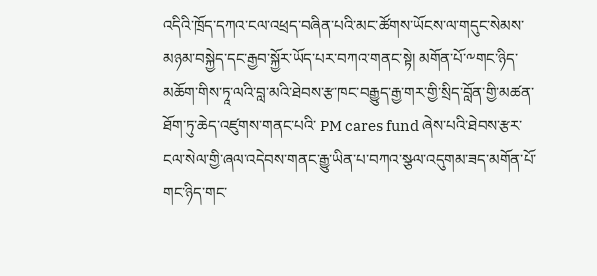འདིའི་ཁྲོད་དཀའ་ངལ་འཕྲད་བཞིན་པའི་མང་ཚོགས་ཡོངས་ལ་གདུང་སེམས་མཉམ་བསྐྱེད་དང་རྒྱབ་སྐྱོར་ཡོད་པར་བཀའ་གནང་སྟེ། མགོན་པོ་༸གང་ཉིད་མཆོག་གིས་ཏཱ་ལའི་བླ་མའི་ཐེབས་རྩ་ཁང་བརྒྱུད་རྒྱ་གར་གྱི་སྲིད་བློན་གྱི་མཚན་ཐོག་ཏུ་ཆེད་འཛུགས་གནང་པའི་ PM cares fund ཞེས་པའི་ཐེབས་རྩར་ངལ་སེལ་གྱི་ཞལ་འདེབས་གནང་རྒྱུ་ཡིན་པ་བཀའ་སྩལ་འདུགམ་ཟད་མགོན་པོ་གང་ཉིད་གང་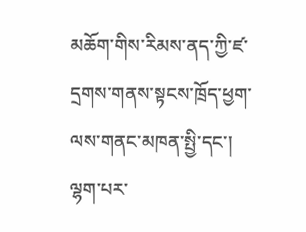མཆོག་གིས་རིམས་ནད་ཀྱི་ཛ་དྲགས་གནས་སྟངས་ཁྲོད་ཕྱག་ལས་གནང་མཁན་སྤྱི་དང་། ལྷག་པར་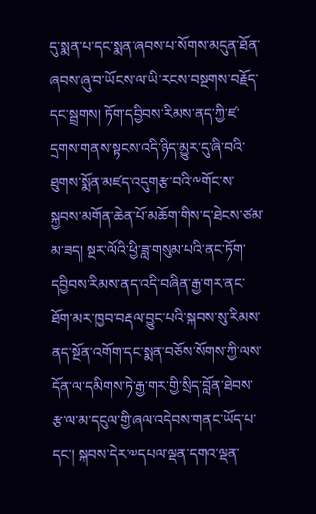དུ་སྨན་པ་དང་སྨན་ཞབས་པ་སོགས་མདུན་ཐོན་ཞབས་ཞུ་བ་ཡོངས་ལ་ཡི་རངས་བསྔགས་བརྗོད་དང་སྦྲགས། ཏོག་དབྱིབས་རིམས་ནད་ཀྱི་ཛ་དྲགས་གནས་སྟངས་འདི་ཉིད་མྱུར་དུ་ཞི་བའི་ཐུགས་སྨོན་མཛད་འདུགརྩ་བའི་༸གོང་ས་སྐྱབས་མགོན་ཆེན་པོ་མཆོག་གིས་ད་ཐེངས་ཙམ་མ་ཟད། སྔར་ལོའི་ཕྱི་ཟླ་གསུམ་པའི་ནང་ཏོག་དབྱིབས་རིམས་ནད་འདི་བཞིན་རྒྱ་གར་ནང་ཐོག་མར་ཁྱབ་བརྡལ་བྱུང་པའི་སྐབས་སུ་རིམས་ནད་སྔོན་འགོག་དང་སྨན་བཅོས་སོགས་ཀྱི་ལས་དོན་ལ་དམིགས་ཏེ་རྒྱ་གར་གྱི་སྲིད་བློན་ཐེབས་རྩ་ལ་མ་དངུལ་གྱི་ཞལ་འདེབས་གནང་ཡོད་པ་དང་། སྐབས་དེར་༧དཔལ་ལྡན་དགའ་ལྡན་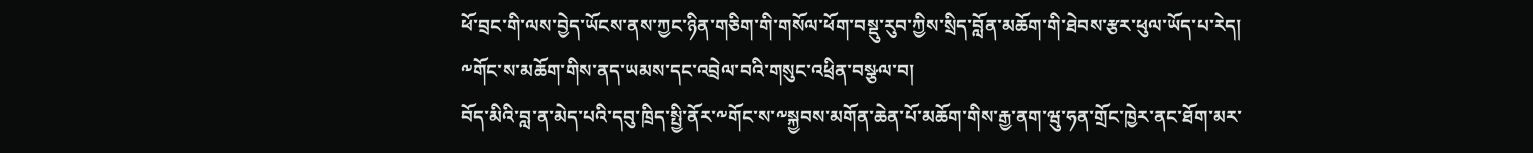ཕོ་བྲང་གི་ལས་བྱེད་ཡོངས་ནས་ཀྱང་ཉིན་གཅིག་གི་གསོལ་ཕོག་བསྡུ་རུབ་ཀྱིས་སྲིད་བློན་མཆོག་གི་ཐེབས་རྩར་ཕུལ་ཡོད་པ་རེད།
༸གོང་ས་མཆོག་གིས་ནད་ཡམས་དང་འབྲེལ་བའི་གསུང་འཕྲིན་བསྩལ་བ།
བོད་མིའི་བླ་ན་མེད་པའི་དབུ་ཁྲིད་སྤྱི་ནོར་༸གོང་ས་༸སྐྱབས་མགོན་ཆེན་པོ་མཆོག་གིས་རྒྱ་ནག་ཝུ་ཧན་གྲོང་ཁྱེར་ནང་ཐོག་མར་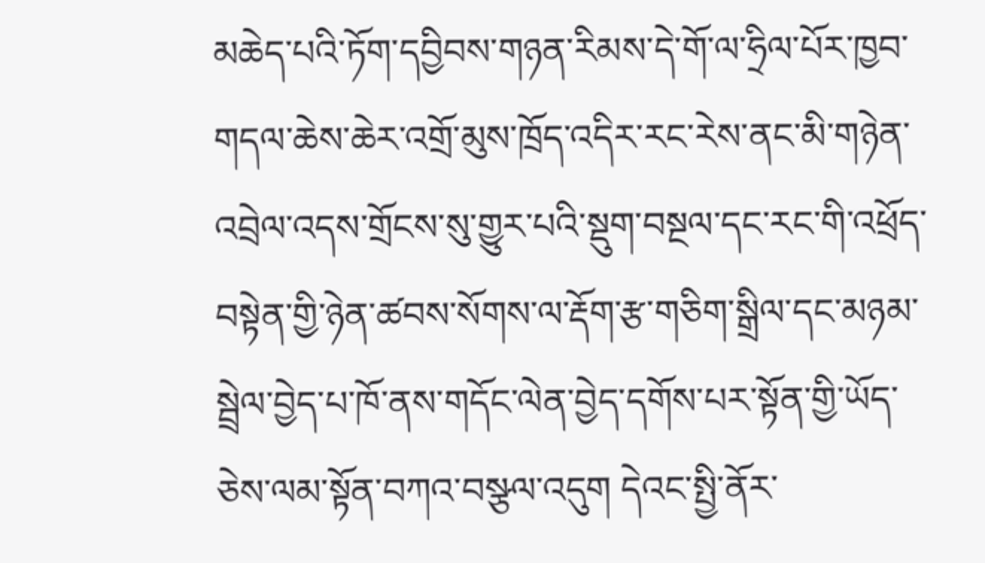མཆེད་པའི་ཏོག་དབྱིབས་གཉན་རིམས་དེ་གོ་ལ་ཧྲིལ་པོར་ཁྱབ་གདལ་ཆེས་ཆེར་འགྲོ་མུས་ཁྲོད་འདིར་རང་རེས་ནང་མི་གཉེན་འབྲེལ་འདས་གྲོངས་སུ་གྱུར་པའི་སྡུག་བསྔལ་དང་རང་གི་འཕྲོད་བསྟེན་གྱི་ཉེན་ཚབས་སོགས་ལ་རྡོག་རྩ་གཅིག་སྒྲིལ་དང་མཉམ་སྦྲེལ་བྱེད་པ་ཁོ་ནས་གདོང་ལེན་བྱེད་དགོས་པར་སྟོན་གྱི་ཡོད་ཅེས་ལམ་སྟོན་བཀའ་བསྩལ་འདུག དེའང་སྤྱི་ནོར་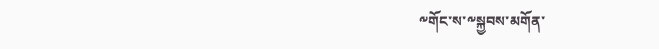༸གོང་ས་༸སྐྱབས་མགོན་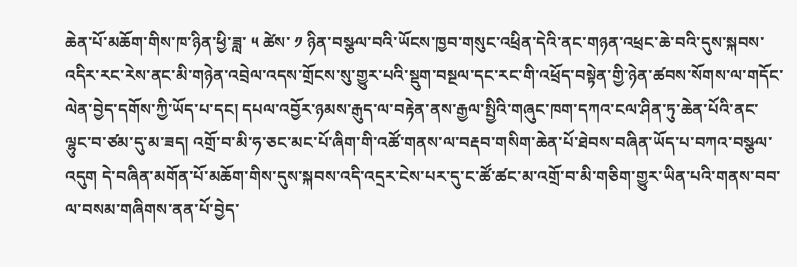ཆེན་པོ་མཆོག་གིས་ཁ་ཉིན་ཕྱི་ཟླ་ ༥ ཚེས་ ༡ ཉིན་བསྩལ་བའི་ཡོངས་ཁྱབ་གསུང་འཕྲིན་དེའི་ནང་གཉན་འཕྲང་ཆེ་བའི་དུས་སྐབས་འདིར་རང་རེས་ནང་མི་གཉེན་འབྲེལ་འདས་གྲོངས་སུ་གྱུར་པའི་སྡུག་བསྔལ་དང་རང་གི་འཕྲོད་བསྟེན་གྱི་ཉེན་ཚབས་སོགས་ལ་གདོང་ལེན་བྱེད་དགོས་ཀྱི་ཡོད་པ་དང། དཔལ་འབྱོར་ཉམས་རྒུད་ལ་བརྟེན་ནས་རྒྱལ་སྤྱིའི་གཞུང་ཁག་དཀའ་ངལ་ཤིན་ཏུ་ཆེན་པོའི་ནང་ལྷུང་བ་ཙམ་དུ་མ་ཟད། འགྲོ་བ་མི་ཧ་ཅང་མང་པོ་ཞིག་གི་འཚོ་གནས་ལ་བརྡབ་གསིག་ཆེན་པོ་ཐེབས་བཞིན་ཡོད་པ་བཀའ་བསྩལ་འདུག དེ་བཞིན་མགོན་པོ་མཆོག་གིས་དུས་སྐབས་འདི་འདྲར་ངེས་པར་དུ་ང་ཚོ་ཚང་མ་འགྲོ་བ་མི་གཅིག་གྱུར་ཡིན་པའི་གནས་བབ་ལ་བསམ་གཞིགས་ནན་པོ་བྱེད་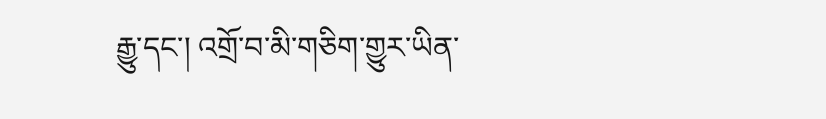རྒྱུ་དང་། འགྲོ་བ་མི་གཅིག་གྱུར་ཡིན་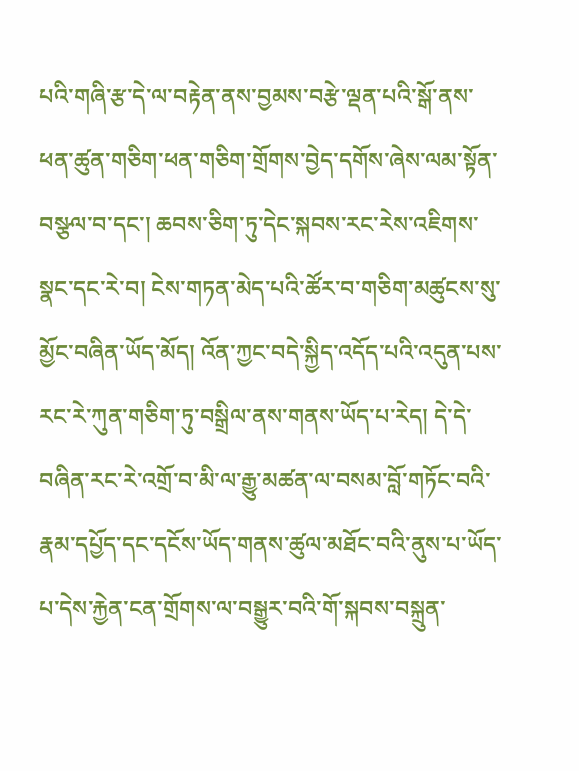པའི་གཞི་རྩ་དེ་ལ་བརྟེན་ནས་བྱམས་བརྩེ་ལྡན་པའི་སྒོ་ནས་ཕན་ཚུན་གཅིག་ཕན་གཅིག་གྲོགས་བྱེད་དགོས་ཞེས་ལམ་སྟོན་བསྩལ་བ་དང་། ཆབས་ཅིག་ཏུ་དེང་སྐབས་རང་རེས་འཇིགས་སྣང་དང་རེ་བ། ངེས་གཏན་མེད་པའི་ཚོར་བ་གཅིག་མཚུངས་སུ་མྱོང་བཞིན་ཡོད་མོད། འོན་ཀྱང་བདེ་སྐྱིད་འདོད་པའི་འདུན་པས་རང་རེ་ཀུན་གཅིག་ཏུ་བསྒྲིལ་ནས་གནས་ཡོད་པ་རེད། དེ་དེ་བཞིན་རང་རེ་འགྲོ་བ་མི་ལ་རྒྱུ་མཚན་ལ་བསམ་བློ་གཏོང་བའི་རྣམ་དཔྱོད་དང་དངོས་ཡོད་གནས་ཚུལ་མཐོང་བའི་ནུས་པ་ཡོད་པ་དེས་རྐྱེན་ངན་གྲོགས་ལ་བསྒྱུར་བའི་གོ་སྐབས་བསྐྲུན་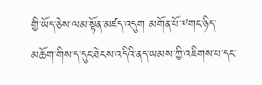གྱི་ཡོད་ཅེས་ལམ་སྟོན་མཛད་འདུག མགོན་པོ་༸གང་ཉིད་མཆོག་གིས་ད་དུང་ཐེངས་འདིའི་ནད་ཡམས་ཀྱི་འཇིགས་པ་དང་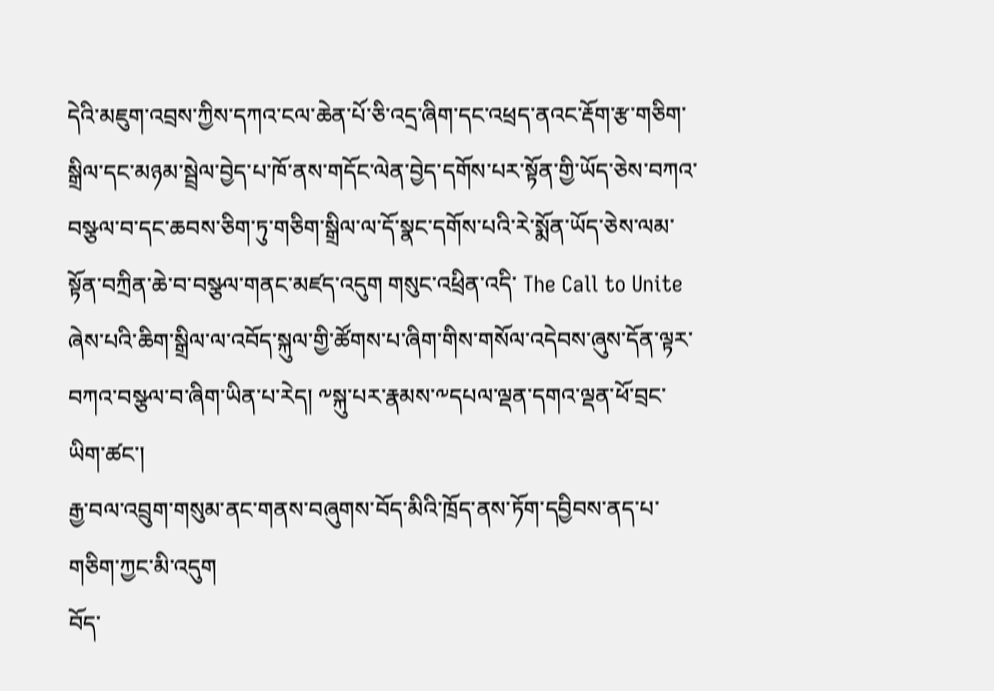དེའི་མཇུག་འབྲས་ཀྱིས་དཀའ་ངལ་ཆེན་པོ་ཅི་འདྲ་ཞིག་དང་འཕྲད་ནའང་རྡོག་རྩ་གཅིག་སྒྲིལ་དང་མཉམ་སྦྲེལ་བྱེད་པ་ཁོ་ནས་གདོང་ལེན་བྱེད་དགོས་པར་སྟོན་གྱི་ཡོད་ཅེས་བཀའ་བསྩལ་བ་དང་ཆབས་ཅིག་ཏུ་གཅིག་སྒྲིལ་ལ་དོ་སྣང་དགོས་པའི་རེ་སྨོན་ཡོད་ཅེས་ལམ་སྟོན་བཀྲིན་ཆེ་བ་བསྩལ་གནང་མཛད་འདུག གསུང་འཕྲིན་འདི་ The Call to Unite ཞེས་པའི་ཆིག་སྒྲིལ་ལ་འབོད་སྐུལ་གྱི་ཚོགས་པ་ཞིག་གིས་གསོལ་འདེབས་ཞུས་དོན་ལྟར་བཀའ་བསྩལ་བ་ཞིག་ཡིན་པ་རེད། ༸སྐུ་པར་རྣམས་༸དཔལ་ལྡན་དགའ་ལྡན་ཕོ་བྲང་ཡིག་ཚང་།
རྒྱ་བལ་འབྲུག་གསུམ་ནང་གནས་བཞུགས་བོད་མིའི་ཁྲོད་ནས་ཏོག་དབྱིབས་ནད་པ་གཅིག་ཀྱང་མི་འདུག
བོད་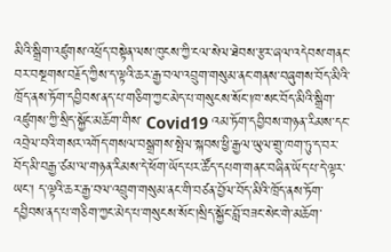མིའི་སྒྲིག་འཛུགས་འཕྲོད་བསྟེན་ལས་ཁུངས་ཀྱི་ངལ་སེལ་ཐེབས་རྩར་ཞལ་འདེབས་གནང་བར་བསྔགས་བརྗོད་ཀྱིས་ད་ལྟའི་ཆར་རྒྱ་བལ་འབྲུག་གསུམ་ནང་གནས་བཞུགས་བོད་མིའི་ཁྲོད་ནས་ཏོག་དབྱིབས་ནད་པ་གཅིག་ཀྱང་མེད་པ་གསུངས་སོང་།ཁ་སང་བོད་མིའི་སྒྲིག་འཛུགས་ཀྱི་སྲིད་སྐྱོང་མཆོག་གིས་ Covid19 འམ་ཏོག་དབྱིབས་གཉན་རིམས་དང་འབྲེལ་བའི་གསར་འགོད་གསལ་བསྒྲགས་སྤེལ་སྐབས་ཕྱི་རྒྱལ་ཡུལ་གྲུ་ཁག་ཏུ་ད་བར་བོད་མི་བརྒྱ་ཙམ་ལ་གཉན་རིམས་དེ་ཕོག་ཡོད་པར་ཚོད་དཔག་གནང་བཞིན་ཡོད་པ་དེ་ལྟར་ཡང་། ད་ལྟའི་ཆར་རྒྱ་བལ་འབྲུག་གསུམ་ནང་གི་བཙན་བྱོལ་བོད་མིའི་ཁྲོད་ནས་ཏོག་དབྱིབས་ནད་པ་གཅིག་ཀྱང་མེད་པ་གསུངས་སོང་།སྲིད་སྐྱོང་བློ་བཟང་སེང་གེ་མཆོག་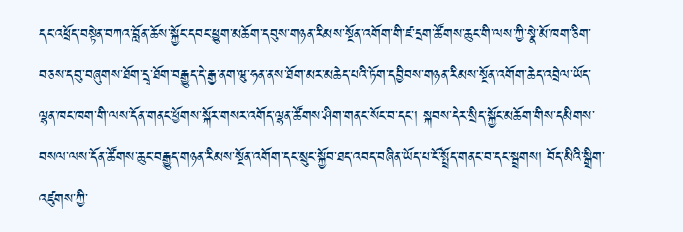དང་འཕྲོད་བསྟེན་བཀའ་བློན་ཆོས་སྐྱོང་དབང་ཕྱུག་མཆོག་དབུས་གཉན་རིམས་སྔོན་འགོག་གི་ཛ་དྲག་ཚོགས་ཆུང་གི་ལས་ཀྱི་སྣེ་མོ་ཁག་ཅིག་བཅས་དབུ་བཞུགས་ཐོག་དྲྭ་ཐོག་བརྒྱུད་དེ་རྒྱ་ནག་ཝུ་ཧན་ནས་ཐོག་མར་མཆེད་པའི་ཏོག་དབྱིབས་གཉན་རིམས་སྔོན་འགོག་ཆེད་འབྲེལ་ཡོད་ལྷན་ཁང་ཁག་གི་ལས་དོན་གནང་ཕྱོགས་སྐོར་གསར་འགོད་ལྷན་ཚོགས་ཤིག་གནང་སོང་བ་དང་། སྐབས་དེར་སྲིད་སྐྱོང་མཆོག་གིས་དམིགས་བསལ་ལས་དོན་ཚོགས་ཆུང་བརྒྱུད་གཉན་རིམས་སྔོན་འགོག་དང་སྲུང་སྐྱོབ་ཐད་འབད་བཞིན་ཡོད་པ་ངོ་སྤྲོད་གནང་བ་དང་སྦྲགས། བོད་མིའི་སྒྲིག་འཛུགས་ཀྱི་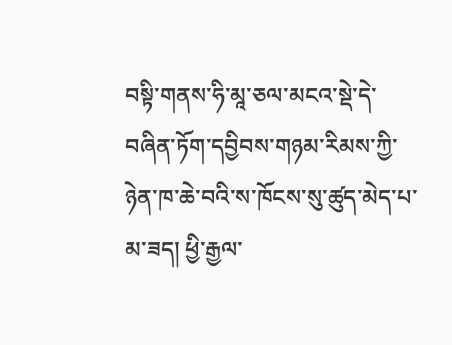བསྟི་གནས་ཧི་མཱ་ཅལ་མངའ་སྡེ་དེ་བཞིན་ཏོག་དབྱིབས་གཉམ་རིམས་ཀྱི་ཉེན་ཁ་ཆེ་བའི་ས་ཁོངས་སུ་ཚུད་མེད་པ་མ་ཟད། ཕྱི་རྒྱལ་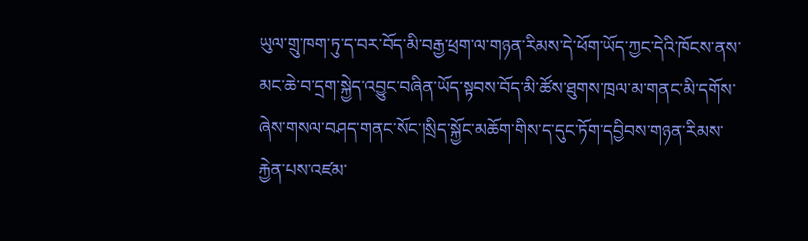ཡུལ་གྲུ་ཁག་ཏུ་ད་བར་བོད་མི་བརྒྱ་ཕྲག་ལ་གཉན་རིམས་དེ་ཕོག་ཡོད་ཀྱང་དེའི་ཁོངས་ནས་མང་ཆེ་བ་དྲག་སྐྱེད་འབྱུང་བཞིན་ཡོད་སྟབས་བོད་མི་ཚོས་ཐུགས་ཁྲལ་མ་གནང་མི་དགོས་ཞེས་གསལ་བཤད་གནང་སོང་།སྲིད་སྐྱོང་མཆོག་གིས་ད་དུང་ཏོག་དབྱིབས་གཉན་རིམས་རྐྱེན་པས་འཛམ་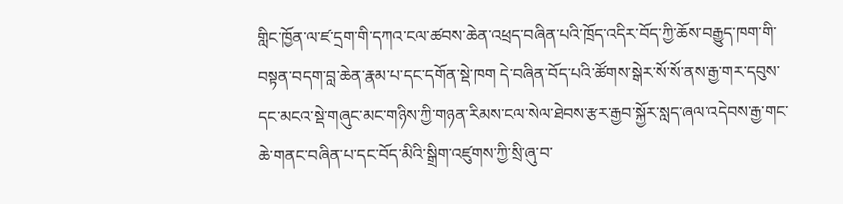གླིང་ཁྱོན་ལ་ཛ་དྲག་གི་དཀའ་ངལ་ཚབས་ཆེན་འཕྲད་བཞིན་པའི་ཁྲོད་འདིར་བོད་ཀྱི་ཆོས་བརྒྱུད་ཁག་གི་བསྟན་བདག་བླ་ཆེན་རྣམ་པ་དང་དགོན་སྡེ་ཁག དེ་བཞིན་བོད་པའི་ཚོགས་སྒེར་སོ་སོ་ནས་རྒྱ་གར་དབུས་དང་མངའ་སྡེ་གཞུང་མང་གཉིས་ཀྱི་གཉན་རིམས་ངལ་སེལ་ཐེབས་རྩར་རྒྱབ་སྐྱོར་སླད་ཞལ་འདེབས་རྒྱ་གང་ཆེ་གནང་བཞིན་པ་དང་བོད་མིའི་སྒྲིག་འཛུགས་ཀྱི་སྲི་ཞུ་བ་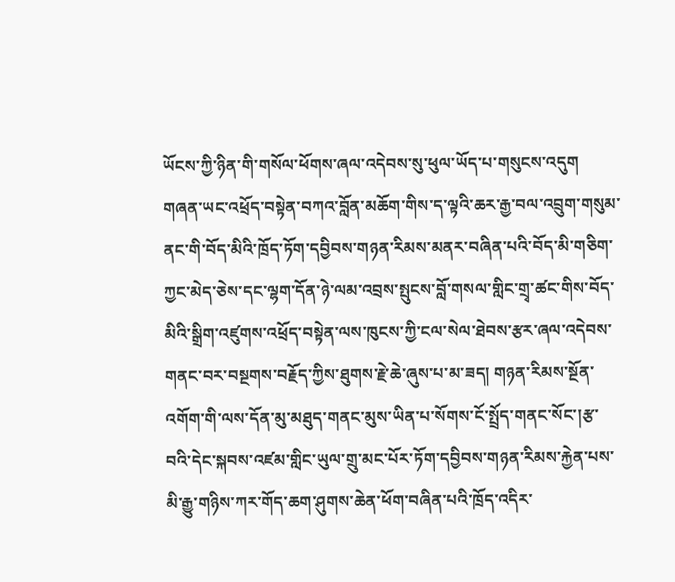ཡོངས་ཀྱི་ཉིན་གི་གསོལ་ཕོགས་ཞལ་འདེབས་སུ་ཕུལ་ཡོད་པ་གསུངས་འདུག གཞན་ཡང་འཕྲོད་བསྟེན་བཀའ་བློན་མཆོག་གིས་ད་ལྟའི་ཆར་རྒྱ་བལ་འབྲུག་གསུམ་ནང་གི་བོད་མིའི་ཁྲོད་ཏོག་དབྱིབས་གཉན་རིམས་མནར་བཞིན་པའི་བོད་མི་གཅིག་ཀྱང་མེད་ཅེས་དང་ལྷག་དོན་ཉེ་ལམ་འབྲས་སྤུངས་བློ་གསལ་གླིང་གྲྭ་ཚང་གིས་བོད་མིའི་སྒྲིག་འཛུགས་འཕྲོད་བསྟེན་ལས་ཁུངས་ཀྱི་ངལ་སེལ་ཐེབས་རྩར་ཞལ་འདེབས་གནང་བར་བསྔགས་བརྗོད་ཀྱིས་ཐུགས་རྗེ་ཆེ་ཞུས་པ་མ་ཟད། གཉན་རིམས་སྔོན་འགོག་གི་ལས་དོན་མུ་མཐུད་གནང་མུས་ཡིན་པ་སོགས་ངོ་སྤྲོད་གནང་སོང་།རྩ་བའི་དེང་སྐབས་འཛམ་གླིང་ཡུལ་གྲུ་མང་པོར་ཏོག་དབྱིབས་གཉན་རིམས་རྐྱེན་པས་མི་རྒྱུ་གཉིས་ཀར་གོད་ཆག་ཤུགས་ཆེན་ཕོག་བཞིན་པའི་ཁྲོད་འདིར་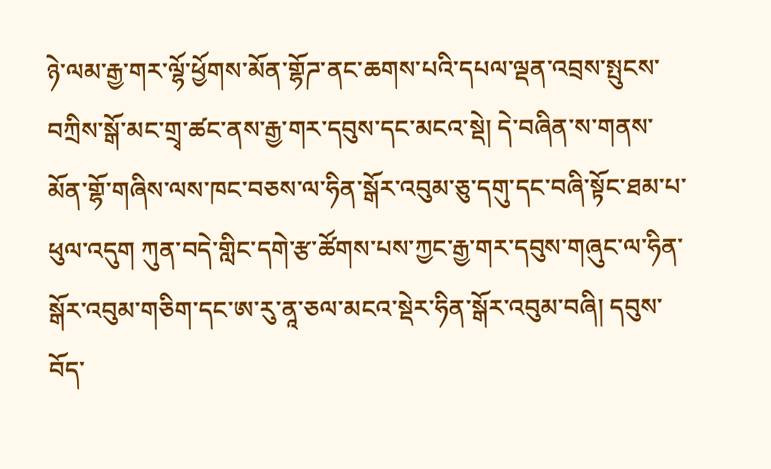ཉེ་ལམ་རྒྱ་གར་ལྷོ་ཕྱོགས་མོན་གྷོཌ་ནང་ཆགས་པའི་དཔལ་ལྡན་འབྲས་སྤུངས་བཀྲིས་སྒོ་མང་གྲྭ་ཚང་ནས་རྒྱ་གར་དབུས་དང་མངའ་སྡེ། དེ་བཞིན་ས་གནས་མོན་གྷོ་གཞིས་ལས་ཁང་བཅས་ལ་ཧིན་སྒོར་འབུམ་ཅུ་དགུ་དང་བཞི་སྟོང་ཐམ་པ་ཕུལ་འདུག ཀུན་བདེ་གླིང་དགེ་རྩ་ཚོགས་པས་ཀྱང་རྒྱ་གར་དབུས་གཞུང་ལ་ཧིན་སྒོར་འབུམ་གཅིག་དང་ཨ་རུ་ནཱ་ཅལ་མངའ་སྡེར་ཧིན་སྒོར་འབུམ་བཞི། དབུས་བོད་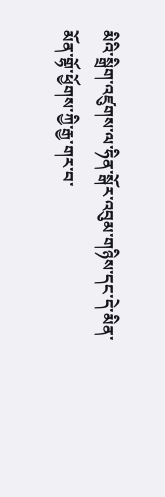མིའི་སྒྲིག་འཛུགས་ལ་ཧིན་སྒོར་འབུམ་གཉིས་དང་དེ་མིན་མོན་གྷོ་ཕྱོགས་ཀྱི་རྒྱ་གར་བ་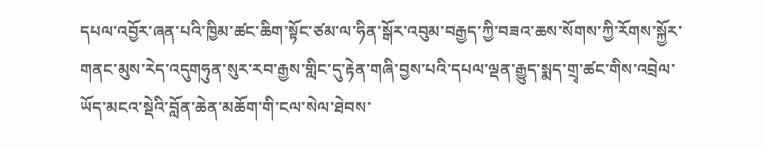དཔལ་འབྱོར་ཞན་པའི་ཁྱིམ་ཚང་ཆིག་སྟོང་ཙམ་ལ་ཧིན་སྒོར་འབུམ་བརྒྱད་ཀྱི་བཟའ་ཆས་སོགས་ཀྱི་རོགས་སྐྱོར་གནང་མུས་རེད་འདུགཧུན་སུར་རབ་རྒྱས་གླིང་དུ་རྟེན་གཞི་བྱས་པའི་དཔལ་ལྡན་རྒྱུད་སྨད་གྲྭ་ཚང་གིས་འབྲེལ་ཡོད་མངའ་སྡེའི་བློན་ཆེན་མཆོག་གི་ངལ་སེལ་ཐེབས་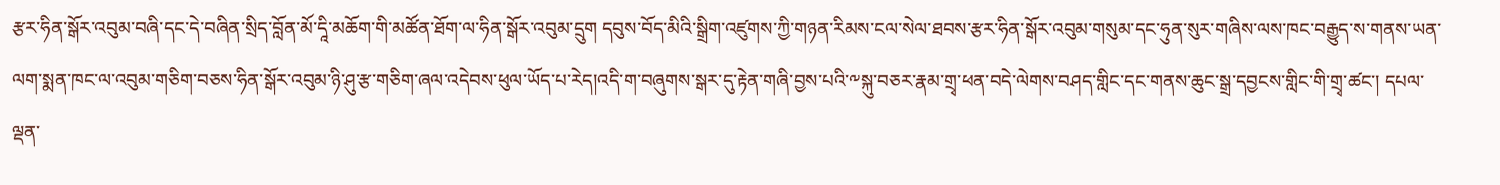རྩར་ཧིན་སྒོར་འབུམ་བཞི་དང་དེ་བཞིན་སྲིད་བློན་མོ་དཱི་མཆོག་གི་མཚོན་ཐོག་ལ་ཧིན་སྒོར་འབུམ་དྲུག དབུས་བོད་མིའི་སྒྲིག་འཛུགས་ཀྱི་གཉན་རིམས་ངལ་སེལ་ཐབས་རྩར་ཧིན་སྒོར་འབུམ་གསུམ་དང་ཧུན་སུར་གཞིས་ལས་ཁང་བརྒྱུད་ས་གནས་ཡན་ལག་སྨན་ཁང་ལ་འབུམ་གཅིག་བཅས་ཧིན་སྒོར་འབུམ་ཉི་ཤུ་རྩ་གཅིག་ཞལ་འདེབས་ཕུལ་ཡོད་པ་རེད།འདི་ག་བཞུགས་སྒར་དུ་རྟེན་གཞི་བྱས་པའི་༸སྐུ་བཅར་རྣམ་གྲྭ་ཕན་བདེ་ལེགས་བཤད་གླིང་དང་གནས་ཆུང་སྒྲ་དབྱངས་གླིང་གི་གྲྭ་ཚང་། དཔལ་ལྡན་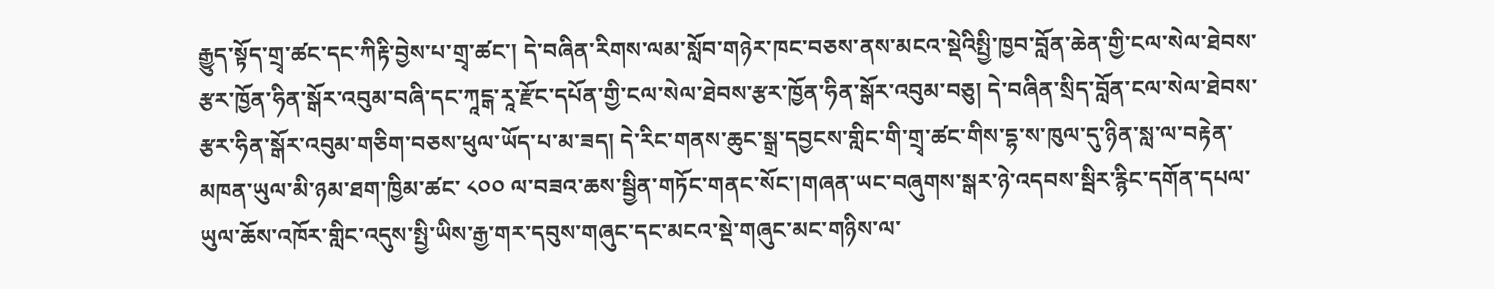རྒྱུད་སྟོད་གྲྭ་ཚང་དང་ཀིརྟི་བྱེས་པ་གྲྭ་ཚང་། དེ་བཞིན་རིགས་ལམ་སློབ་གཉེར་ཁང་བཅས་ནས་མངའ་སྡེའིསྤྱི་ཁྱབ་བློན་ཆེན་གྱི་ངལ་སེལ་ཐེབས་རྩར་ཁྱོན་ཧིན་སྒོར་འབུམ་བཞི་དང་ཀཱངྒ་རཱ་རྫོང་དཔོན་གྱི་ངལ་སེལ་ཐེབས་རྩར་ཁྱོན་ཧིན་སྒོར་འབུམ་བཅུ། དེ་བཞིན་སྲིད་བློན་ངལ་སེལ་ཐེབས་རྩར་ཧིན་སྒོར་འབུམ་གཅིག་བཅས་ཕུལ་ཡོད་པ་མ་ཟད། དེ་རིང་གནས་ཆུང་སྒྲ་དབྱངས་གླིང་གི་གྲྭ་ཚང་གིས་དྷ་ས་ཁུལ་དུ་ཉིན་སླ་ལ་བརྟེན་མཁན་ཡུལ་མི་ཉམ་ཐག་ཁྱིམ་ཚང་ ༨༠༠ ལ་བཟའ་ཆས་སྦྱིན་གཏོང་གནང་སོང་།གཞན་ཡང་བཞུགས་སྒར་ཉེ་འདབས་སྦིར་རྙིང་དགོན་དཔལ་ཡུལ་ཆོས་འཁོར་གླིང་འདུས་སྤྱི་ཡིས་རྒྱ་གར་དབུས་གཞུང་དང་མངའ་སྡེ་གཞུང་མང་གཉིས་ལ་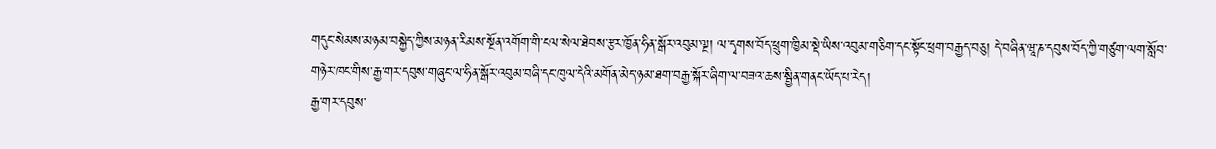གདུང་སེམས་མཉམ་བསྐྱེད་ཀྱིས་མཉན་རིམས་སྔོན་འགོག་གི་ངལ་སེལ་ཐེབས་རྩར་ཁྱོན་ཧིན་སྒོར་འབུམ་ལྔ། ལ་དྭགས་བོད་ཕྲུག་ཁྱིམ་སྡེ་ཡིས་འབུམ་གཅིག་དང་སྟོང་ཕྲག་བརྒྱད་བཅུ། དེ་བཞིན་ཝཱ་ཎ་དབུས་བོད་ཀྱི་གཙུག་ལག་སློབ་གཉེར་ཁང་གིས་རྒྱ་གར་དབུས་གཞུང་ལ་ཧིན་སྒོར་འབུམ་བཞི་དང་ཁུལ་དེའི་མགོན་མེད་ཉམ་ཐག་བརྒྱ་སྐོར་ཞིག་ལ་བཟའ་ཆས་སྦྱིན་གནང་ཡོད་པ་རེད།
རྒྱ་གར་དབུས་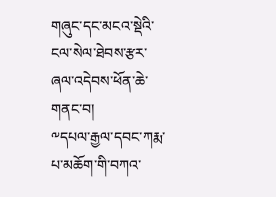གཞུང་དང་མངའ་སྡེའི་ངལ་སེལ་ཐེབས་རྩར་ཞལ་འདེབས་ཕོན་ཆེ་གནང་བ།
༸དཔལ་རྒྱལ་དབང་ཀརྨ་པ་མཆོག་གི་བཀའ་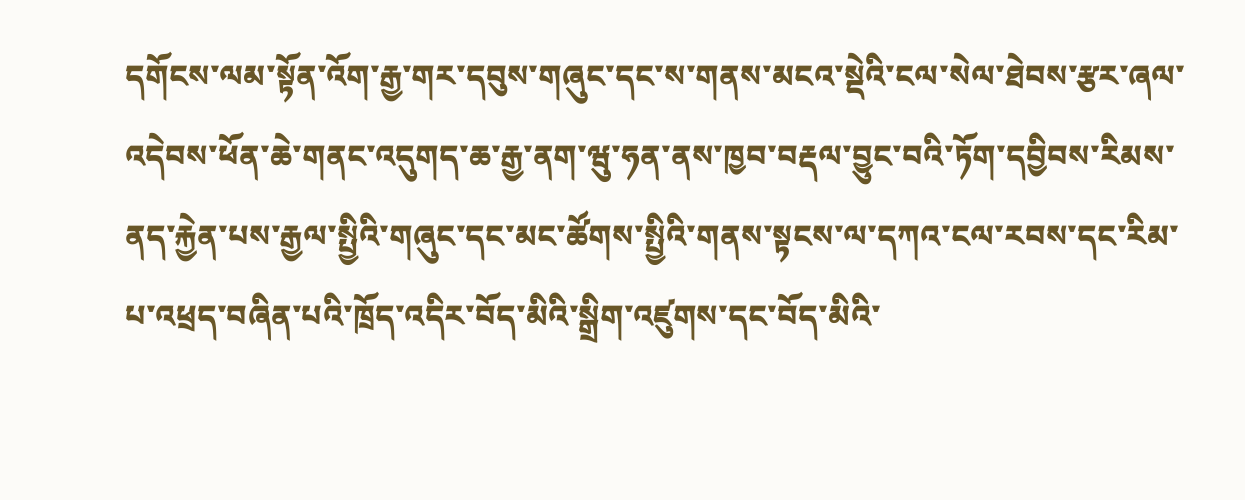དགོངས་ལམ་སྟོན་འོག་རྒྱ་གར་དབུས་གཞུང་དང་ས་གནས་མངའ་སྡེའི་ངལ་སེལ་ཐེབས་རྩར་ཞལ་འདེབས་ཕོན་ཆེ་གནང་འདུགད་ཆ་རྒྱ་ནག་ཝུ་ཧན་ནས་ཁྱབ་བརྡལ་བྱུང་བའི་ཏོག་དབྱིབས་རིམས་ནད་རྐྱེན་པས་རྒྱལ་སྤྱིའི་གཞུང་དང་མང་ཚོགས་སྤྱིའི་གནས་སྟངས་ལ་དཀའ་ངལ་རབས་དང་རིམ་པ་འཕྲད་བཞིན་པའི་ཁྲོད་འདིར་བོད་མིའི་སྒྲིག་འཛུགས་དང་བོད་མིའི་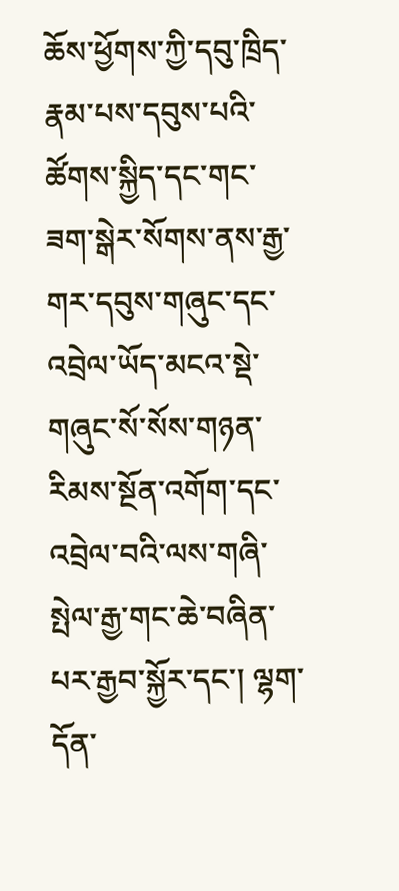ཆོས་ཕྱོགས་ཀྱི་དབུ་ཁྲིད་རྣམ་པས་དབུས་པའི་ཚོགས་སྐྱིད་དང་གང་ཟག་སྒེར་སོགས་ནས་རྒྱ་གར་དབུས་གཞུང་དང་འབྲེལ་ཡོད་མངའ་སྡེ་གཞུང་སོ་སོས་གཉན་རིམས་སྔོན་འགོག་དང་འབྲེལ་བའི་ལས་གཞི་སྤེལ་རྒྱ་གང་ཆེ་བཞིན་པར་རྒྱབ་སྐྱོར་དང་། ལྷག་དོན་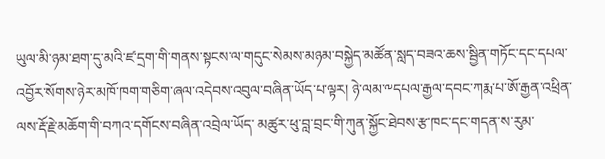ཡུལ་མི་ཉམ་ཐག་དུ་མའི་ཛ་དྲག་གི་གནས་སྟངས་ལ་གདུང་སེམས་མཉམ་བསྐྱེད་མཚོན་སླད་བཟའ་ཆས་སྦྱིན་གཏོང་དང་དཔལ་འབྱོར་སོགས་ཉེར་མཁོ་ཁག་གཅིག་ཞལ་འདེབས་འབུལ་བཞིན་ཡོད་པ་ལྟར། ཉེ་ལམ་༸དཔལ་རྒྱལ་དབང་ཀརྨ་པ་ཨོ་རྒྱན་འཕྲིན་ལས་རྡོ་རྗེ་མཆོག་གི་བཀའ་དགོངས་བཞིན་འབྲེལ་ཡོད་ མཚུར་ཕུ་བླ་བྲང་གི་ཀུན་སྐྱོང་ཐེབས་རྩ་ཁང་དང་གདན་ས་རུམ་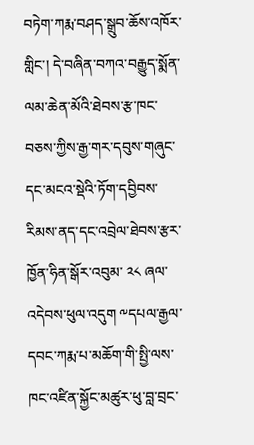བཏེག་ཀརྨ་བཤད་སྒྲུབ་ཆོས་འཁོར་གླིང་། དེ་བཞིན་བཀའ་བརྒྱུད་སྨོན་ལམ་ཆེན་མོའི་ཐེབས་རྩ་ཁང་བཅས་ཀྱིས་རྒྱ་གར་དབུས་གཞུང་དང་མངའ་སྡེའི་ཏོག་དབྱིབས་རིམས་ནད་དང་འབྲེལ་ཐེབས་རྩར་ཁྱོན་ཧིན་སྒོར་འབུམ་ ༢༨ ཞལ་འདེབས་ཕུལ་འདུག ༸དཔལ་རྒྱལ་དབང་ཀརྨ་པ་མཆོག་གི་སྤྱི་ལས་ཁང་འཛིན་སྐྱོང་མཚུར་ཕུ་བླ་བྲང་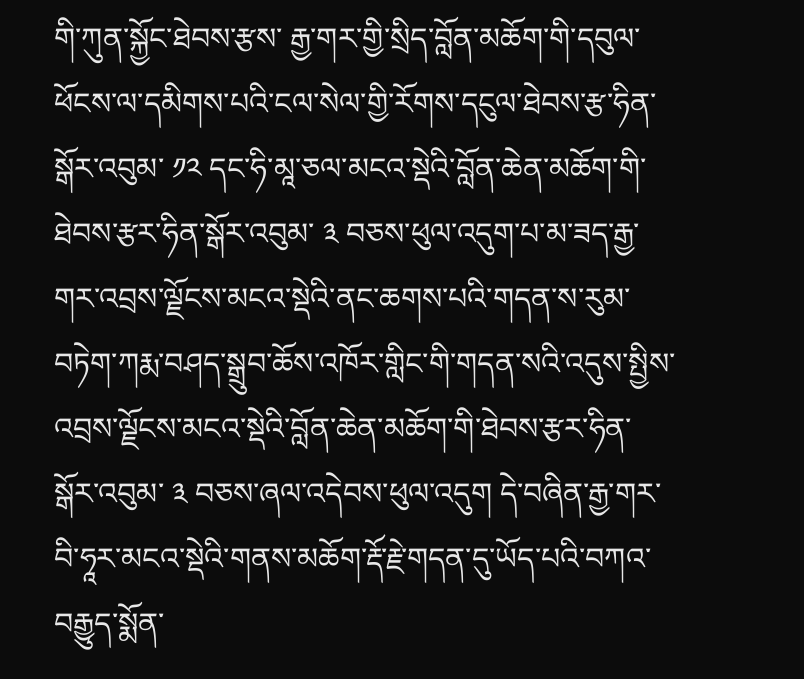གི་ཀུན་སྐྱོང་ཐེབས་རྩས་ རྒྱ་གར་གྱི་སྲིད་བློན་མཆོག་གི་དབུལ་ཕོངས་ལ་དམིགས་པའི་ངལ་སེལ་གྱི་རོགས་དངུལ་ཐེབས་རྩ་ཧིན་སྒོར་འབུམ་ ༡༢ དང་ཧི་མཱ་ཅལ་མངའ་སྡེའི་བློན་ཆེན་མཆོག་གི་ཐེབས་རྩར་ཧིན་སྒོར་འབུམ་ ༣ བཅས་ཕུལ་འདུག་པ་མ་ཟད་རྒྱ་གར་འབྲས་ལྗོངས་མངའ་སྡེའི་ནང་ཆགས་པའི་གདན་ས་རུམ་བཏེག་ཀརྨ་བཤད་སྒྲུབ་ཆོས་འཁོར་གླིང་གི་གདན་སའི་འདུས་སྤྱིས་འབྲས་ལྗོངས་མངའ་སྡེའི་བློན་ཆེན་མཆོག་གི་ཐེབས་རྩར་ཧིན་སྒོར་འབུམ་ ༣ བཅས་ཞལ་འདེབས་ཕུལ་འདུག དེ་བཞིན་རྒྱ་གར་བི་ཧཱར་མངའ་སྡེའི་གནས་མཆོག་རྡོ་རྗེ་གདན་དུ་ཡོད་པའི་བཀའ་བརྒྱུད་སྨོན་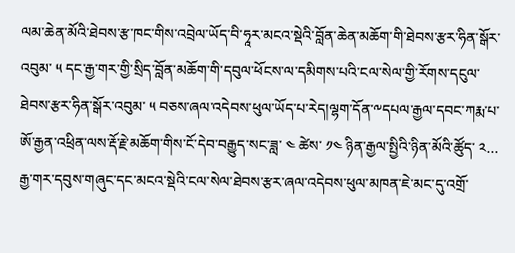ལམ་ཆེན་མོའི་ཐེབས་རྩ་ཁང་གིས་འབྲེལ་ཡོད་བི་ཧཱར་མངའ་སྡེའི་བློན་ཆེན་མཆོག་གི་ཐེབས་རྩར་ཧིན་སྒོར་འབུམ་ ༥ དང་རྒྱ་གར་གྱི་སྲིད་བློན་མཆོག་གི་དབུལ་ཕོངས་ལ་དམིགས་པའི་ངལ་སེལ་གྱི་རོགས་དངུལ་ཐེབས་རྩར་ཧིན་སྒོར་འབུམ་ ༥ བཅས་ཞལ་འདེབས་ཕུལ་ཡོད་པ་རེད།ལྷག་དོན་༸དཔལ་རྒྱལ་དབང་ཀརྨ་པ་ཨོ་རྒྱན་འཕྲིན་ལས་རྡོ་རྗེ་མཆོག་གིས་ངོ་དེབ་བརྒྱུད་སང་ཟླ་ ༤ ཚེས་ ༡༤ ཉིན་རྒྱལ་སྤྱིའི་ཉིན་མོའི་ཚོུད་ ༢...
རྒྱ་གར་དབུས་གཞུང་དང་མངའ་སྡེའི་ངལ་སེལ་ཐེབས་རྩར་ཞལ་འདེབས་ཕུལ་མཁན་ཇེ་མང་དུ་འགྲོ་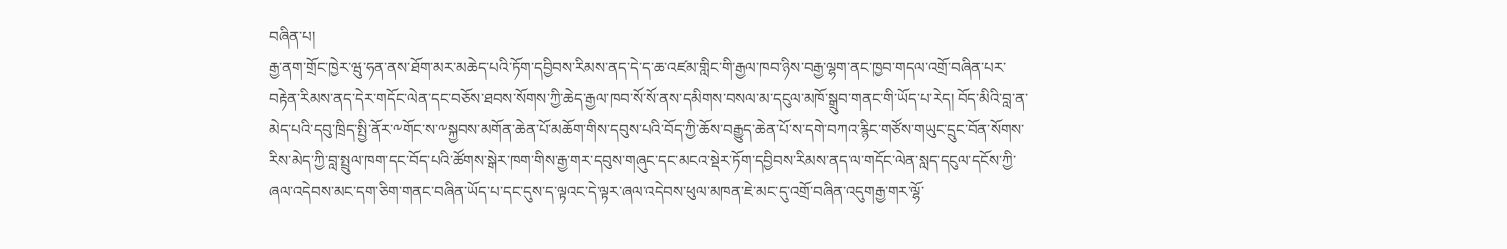བཞིན་པ།
རྒྱ་ནག་གྲོང་ཁྱེར་ཝུ་ཧན་ནས་ཐོག་མར་མཆེད་པའི་ཏོག་དབྱིབས་རིམས་ནད་དེ་ད་ཆ་འཛམ་གླིང་གི་རྒྱལ་ཁབ་ཉིས་བརྒྱ་ལྷག་ནང་ཁྱབ་གདལ་འགྲོ་བཞིན་པར་བརྟེན་རིམས་ནད་དེར་གདོང་ལེན་དང་བཅོས་ཐབས་སོགས་ཀྱི་ཆེད་རྒྱལ་ཁབ་སོ་སོ་ནས་དམིགས་བསལ་མ་དངུལ་མཁོ་སྒྲུབ་གནང་གི་ཡོད་པ་རེད། བོད་མིའི་བླ་ན་མེད་པའི་དབུ་ཁྲིད་སྤྱི་ནོར་༸གོང་ས་༸སྐྱབས་མགོན་ཆེན་པོ་མཆོག་གིས་དབུས་པའི་བོད་ཀྱི་ཆོས་བརྒྱུད་ཆེན་པོ་ས་དགེ་བཀའ་རྙིང་གཙོས་གཡུང་དྲུང་བོན་སོགས་རིས་མེད་ཀྱི་བླ་སྤྲུལ་ཁག་དང་བོད་པའི་ཚོགས་སྒེར་ཁག་གིས་རྒྱ་གར་དབུས་གཞུང་དང་མངའ་སྡེར་ཏོག་དབྱིབས་རིམས་ནད་ལ་གདོང་ལེན་སླད་དངུལ་དངོས་ཀྱི་ཞལ་འདེབས་མང་དག་ཅིག་གནང་བཞིན་ཡོད་པ་དང་དུས་ད་ལྟའང་དེ་ལྟར་ཞལ་འདེབས་ཕུལ་མཁན་ཇེ་མང་དུ་འགྲོ་བཞིན་འདུགརྒྱ་གར་ལྷོ་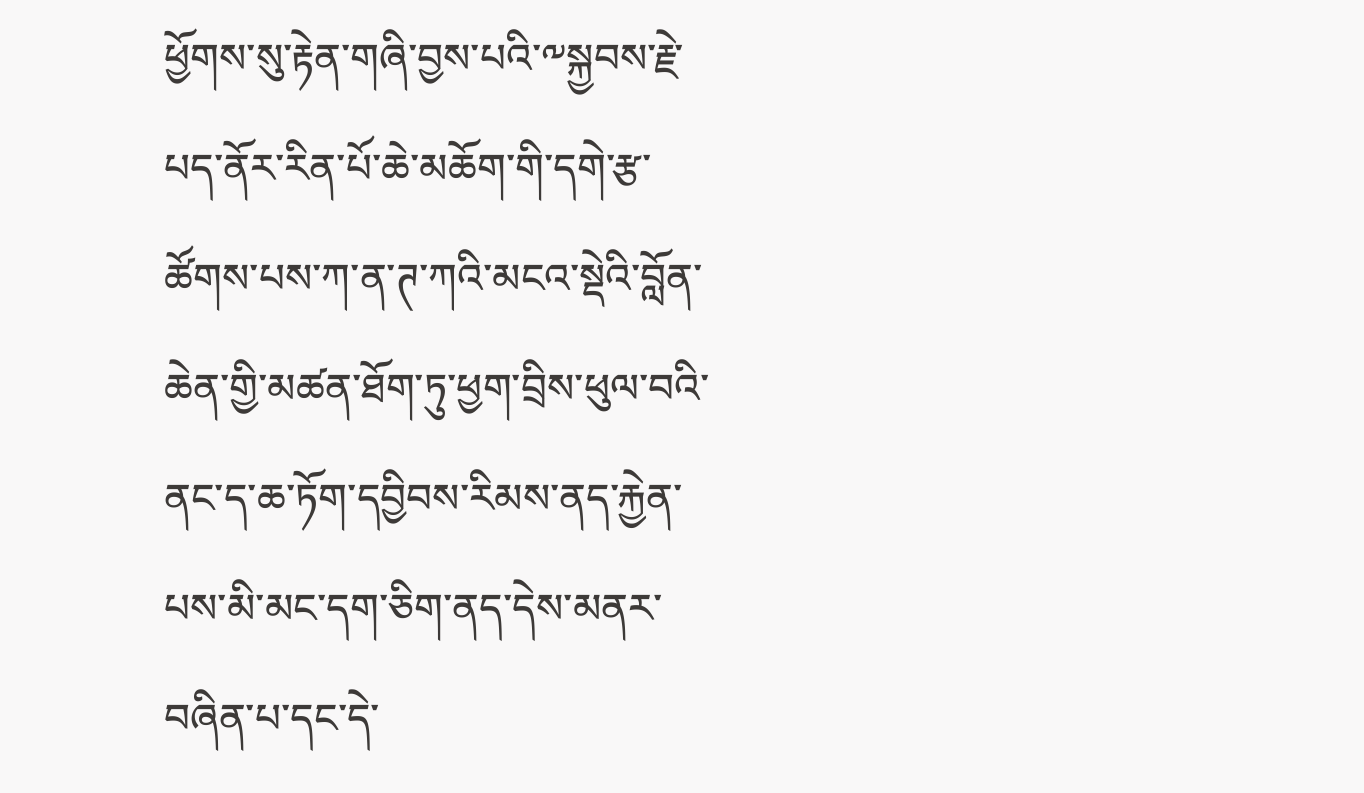ཕྱོགས་སུ་རྟེན་གཞི་བྱས་པའི་༸སྐྱབས་རྗེ་པད་ནོར་རིན་པོ་ཆེ་མཆོག་གི་དགེ་རྩ་ཚོགས་པས་ཀ་ན་ཊ་ཀའི་མངའ་སྡེའི་བློན་ཆེན་གྱི་མཚན་ཐོག་ཏུ་ཕྱག་བྲིས་ཕུལ་བའི་ནང་ད་ཆ་ཏོག་དབྱིབས་རིམས་ནད་རྐྱེན་པས་མི་མང་དག་ཅིག་ནད་དེས་མནར་བཞིན་པ་དང་དེ་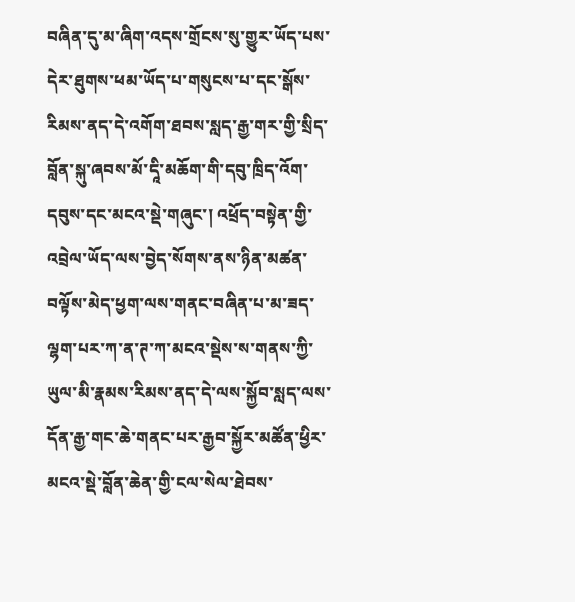བཞིན་དུ་མ་ཞིག་འདས་གྲོངས་སུ་གྱུར་ཡོད་པས་དེར་ཐུགས་ཕམ་ཡོད་པ་གསུངས་པ་དང་སྒོས་རིམས་ནད་དེ་འགོག་ཐབས་སླད་རྒྱ་གར་གྱི་སྲིད་བློན་སྐུ་ཞབས་མོ་དཱི་མཆོག་གི་དབུ་ཁྲིད་འོག་དབུས་དང་མངའ་སྡེ་གཞུང་། འཕྲོད་བསྟེན་གྱི་འབྲེལ་ཡོད་ལས་བྱེད་སོགས་ནས་ཉིན་མཚན་བལྟོས་མེད་ཕྱག་ལས་གནང་བཞིན་པ་མ་ཟད་ལྷག་པར་ཀ་ན་ཊ་ཀ་མངའ་སྡེས་ས་གནས་ཀྱི་ཡུལ་མི་རྣམས་རིམས་ནད་དེ་ལས་སྐྱོབ་སླད་ལས་དོན་རྒྱ་གང་ཆེ་གནང་པར་རྒྱབ་སྐྱོར་མཚོན་ཕྱིར་མངའ་སྡེ་བློན་ཆེན་གྱི་ངལ་སེལ་ཐེབས་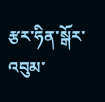རྩར་ཧིན་སྒོར་འབུམ་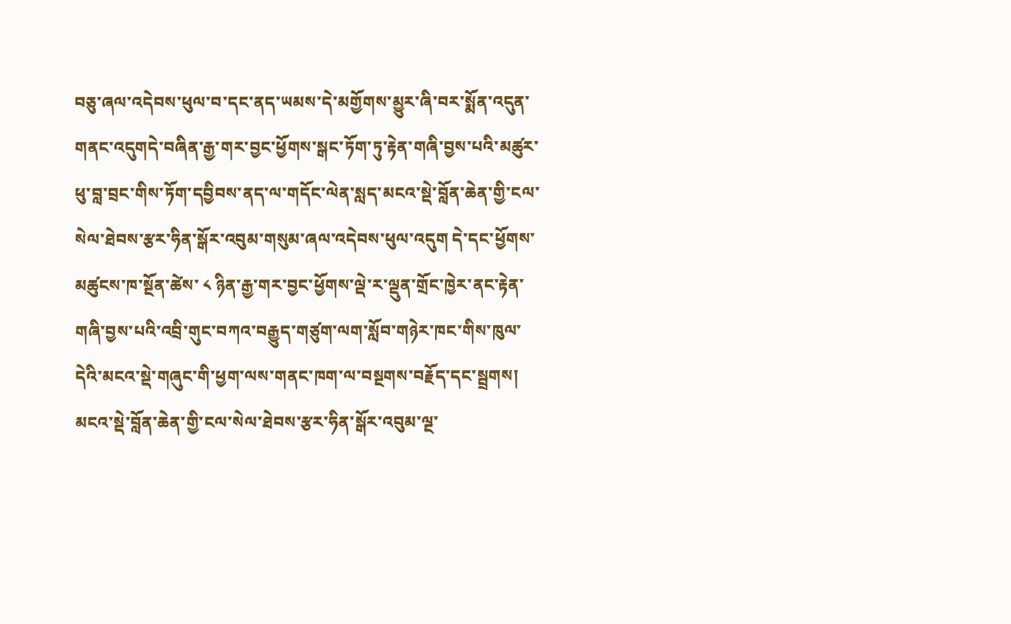བཅུ་ཞལ་འདེབས་ཕུལ་བ་དང་ནད་ཡམས་དེ་མགྱོགས་མྱུར་ཞི་བར་སྨོན་འདུན་གནང་འདུགདེ་བཞིན་རྒྱ་གར་བྱང་ཕྱོགས་སྒང་ཏོག་ཏུ་རྟེན་གཞི་བྱས་པའི་མཚུར་ཕུ་བླ་བྲང་གིས་ཏོག་དབྱིབས་ནད་ལ་གདོང་ལེན་སླད་མངའ་སྡེ་བློན་ཆེན་གྱི་ངལ་སེལ་ཐེབས་རྩར་ཧིན་སྒོར་འབུམ་གསུམ་ཞལ་འདེབས་ཕུལ་འདུག དེ་དང་ཕྱོགས་མཚུངས་ཁ་སྔོན་ཚེས་ ༨ ཉིན་རྒྱ་གར་བྱང་ཕྱོགས་ལྡེ་ར་ལྡུན་གྲོང་ཁྱེར་ནང་རྟེན་གཞི་བྱས་པའི་འབྲི་གུང་བཀའ་བརྒྱུད་གཙུག་ལག་སློབ་གཉེར་ཁང་གིས་ཁུལ་དེའི་མངའ་སྡེ་གཞུང་གི་ཕྱག་ལས་གནང་ཁག་ལ་བསྔགས་བརྗོད་དང་སྦྲགས། མངའ་སྡེ་བློན་ཆེན་གྱི་ངལ་སེལ་ཐེབས་རྩར་ཧིན་སྒོར་འབུམ་ལྔ་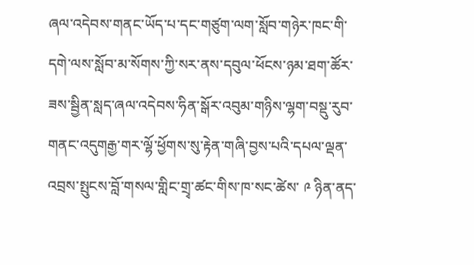ཞལ་འདེབས་གནང་ཡོད་པ་དང་གཙུག་ལག་སློབ་གཉེར་ཁང་གི་དགེ་ལས་སློབ་མ་སོགས་ཀྱི་སར་ནས་དབུལ་ཕོངས་ཉམ་ཐག་ཚོར་ཟས་སྦྱིན་སླད་ཞལ་འདེབས་ཧིན་སྒོར་འབུམ་གཉིས་ལྷག་བསྡུ་རུབ་གནང་འདུགརྒྱ་གར་ལྷོ་ཕྱོགས་སུ་རྟེན་གཞི་བྱས་པའི་དཔལ་ལྡན་འབྲས་སྤུངས་བློ་གསལ་གླིང་གྲྭ་ཚང་གིས་ཁ་སང་ཚེས་ ༩ ཉིན་ནད་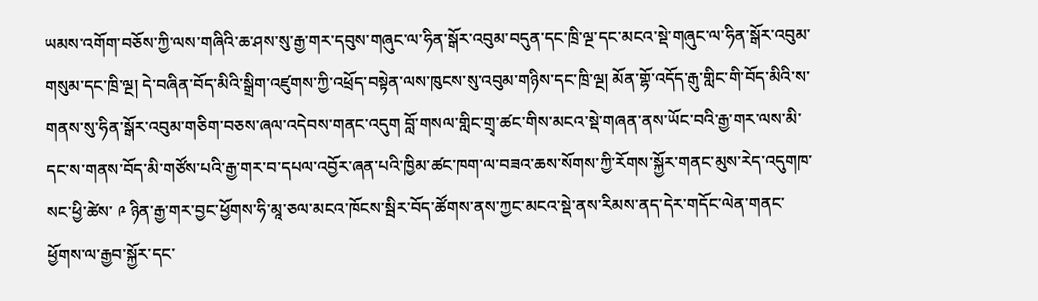ཡམས་འགོག་བཅོས་ཀྱི་ལས་གཞིའི་ཆ་ཤས་སུ་རྒྱ་གར་དབུས་གཞུང་ལ་ཧིན་སྒོར་འབུམ་བདུན་དང་ཁྲི་ལྔ་དང་མངའ་སྡེ་གཞུང་ལ་ཧིན་སྒོར་འབུམ་གསུམ་དང་ཁྲི་ལྔ། དེ་བཞིན་བོད་མིའི་སྒྲིག་འཛུགས་ཀྱི་འཕྲོད་བསྟེན་ལས་ཁུངས་སུ་འབུམ་གཉིས་དང་ཁྲི་ལྔ། མོན་གྷོ་འདོད་རྒུ་གླིང་གི་བོད་མིའི་ས་གནས་སུ་ཧིན་སྒོར་འབུམ་གཅིག་བཅས་ཞལ་འདེབས་གནང་འདུག བློ་གསལ་གླིང་གྲྭ་ཚང་གིས་མངའ་སྡེ་གཞན་ནས་ཡོང་བའི་རྒྱ་གར་ལས་མི་དང་ས་གནས་བོད་མི་གཙོས་པའི་རྒྱ་གར་བ་དཔལ་འབྱོར་ཞན་པའི་ཁྱིམ་ཚང་ཁག་ལ་བཟའ་ཆས་སོགས་ཀྱི་རོགས་སྐྱོར་གནང་མུས་རེད་འདུགཁ་སང་ཕྱི་ཚེས་ ༩ ཉིན་རྒྱ་གར་བྱང་ཕྱོགས་ཧི་མཱ་ཅལ་མངའ་ཁོངས་སྦིར་བོད་ཚོགས་ནས་ཀྱང་མངའ་སྡེ་ནས་རིམས་ནད་དེར་གདོང་ལེན་གནང་ཕྱོགས་ལ་རྒྱབ་སྐྱོར་དང་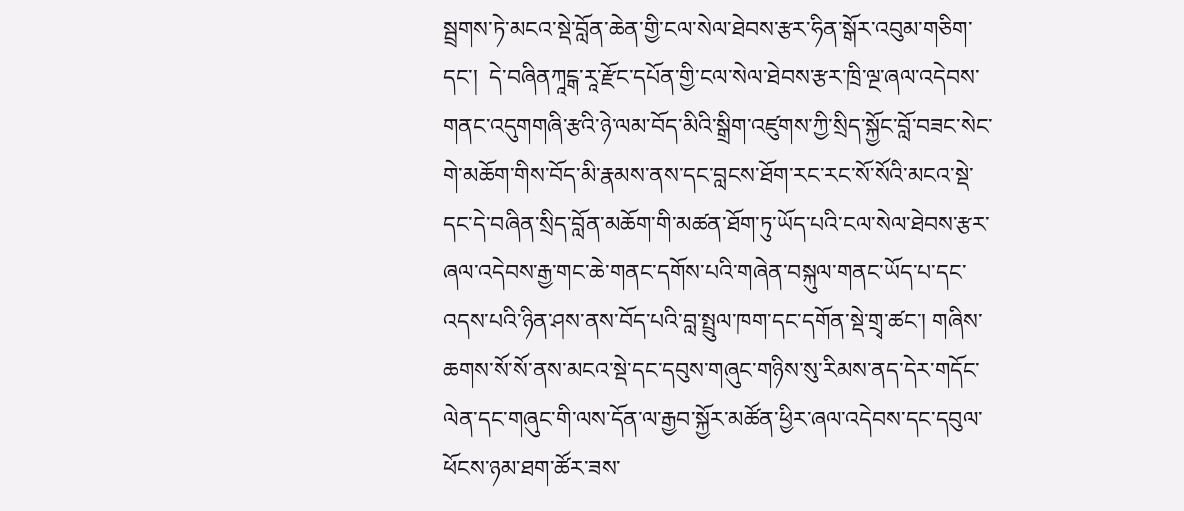སྦྲགས་ཏེ་མངའ་སྡེ་བློན་ཆེན་གྱི་ངལ་སེལ་ཐེབས་རྩར་ཧིན་སྒོར་འབུམ་གཅིག་དང་།  དེ་བཞིནཀཱངྒ་རཱ་རྫོང་དཔོན་གྱི་ངལ་སེལ་ཐེབས་རྩར་ཁྲི་ལྔ་ཞལ་འདེབས་གནང་འདུགགཞི་རྩའི་ཉེ་ལམ་བོད་མིའི་སྒྲིག་འཛུགས་ཀྱི་སྲིད་སྐྱོང་བློ་བཟང་སེང་གེ་མཆོག་གིས་བོད་མི་རྣམས་ནས་དང་བླངས་ཐོག་རང་རང་སོ་སོའི་མངའ་སྡེ་དང་དེ་བཞིན་སྲིད་བློན་མཆོག་གི་མཚན་ཐོག་ཏུ་ཡོད་པའི་ངལ་སེལ་ཐེབས་རྩར་ཞལ་འདེབས་རྒྱ་གང་ཆེ་གནང་དགོས་པའི་གཞེན་བསྐུལ་གནང་ཡོད་པ་དང་འདས་པའི་ཉིན་ཤས་ནས་བོད་པའི་བླ་སྤྲུལ་ཁག་དང་དགོན་སྡེ་གྲྭ་ཚང་། གཞིས་ཆགས་སོ་སོ་ནས་མངའ་སྡེ་དང་དབུས་གཞུང་གཉིས་སུ་རིམས་ནད་དེར་གདོང་ལེན་དང་གཞུང་གི་ལས་དོན་ལ་རྒྱབ་སྐྱོར་མཚོན་ཕྱིར་ཞལ་འདེབས་དང་དབུལ་ཕོངས་ཉམ་ཐག་ཚོར་ཟས་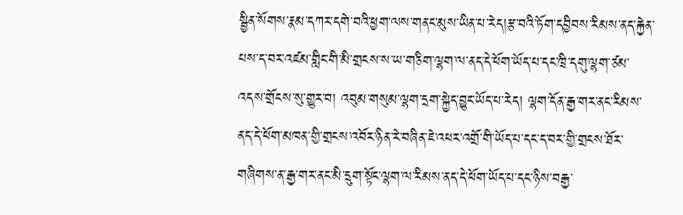སྦྱིན་སོགས་རྣམ་དཀར་དགེ་བའི་ཕྱག་ལས་གནང་མུས་ཡིན་པ་རེད།རྩ་བའི་ཏོག་དབྱིབས་རིམས་ནད་རྐྱེན་པས་ད་བར་འཛམ་གླིང་གི་མི་གྲངས་ས་ཡ་གཅིག་ལྷག་ལ་ནད་དེ་ཕོག་ཡོད་པ་དང་ཁྲི་དགུ་ལྷག་ཙམ་འདས་གྲོངས་སུ་གྱུར་བ། འབུམ་གསུམ་ལྷག་དྲག་སྐྱེད་བྱུང་ཡོད་པ་རེད། ལྷག་དོན་རྒྱ་གར་ནང་རིམས་ནད་དེ་ཕོག་མཁན་གྱི་གྲངས་འབོར་ཉིན་རེ་བཞིན་ཇེ་འཕར་འགྲོ་གི་ཡོད་པ་དང་ད་བར་གྱི་གྲངས་ཐོར་གཞིགས་ན་རྒྱ་གར་ནང་མི་དྲུག་སྟོང་ལྷག་ལ་རིམས་ནད་དེ་ཕོག་ཡོད་པ་དང་ཉིས་བརྒྱ་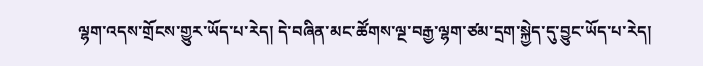ལྷག་འདས་གྲོངས་གྱུར་ཡོད་པ་རེད། དེ་བཞིན་མང་ཚོགས་ལྔ་བརྒྱ་ལྷག་ཙམ་དྲག་སྐྱེད་དུ་བྱུང་ཡོད་པ་རེད།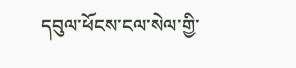དབུལ་ཕོངས་ངལ་སེལ་གྱི་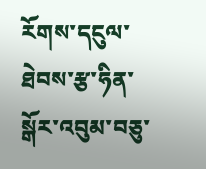རོགས་དངུལ་ཐེབས་རྩ་ཧིན་སྒོར་འབུམ་བཅུ་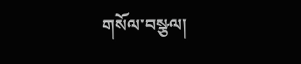གསོལ་བསྩལ།